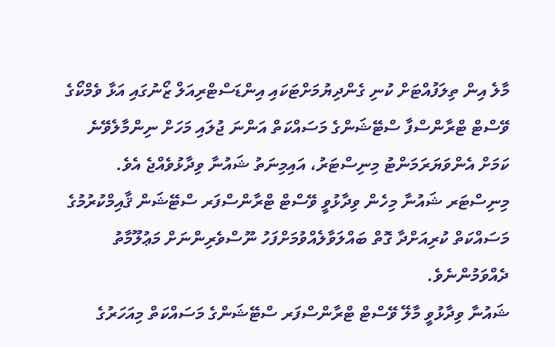މާލެ އިން ތިލަފުއްޓަށް ކުނި ގެންދިޔުމަށްޓަކައި އިންޑަސްޓްރިއަލް ޒޯނުގައި އަޅާ ވެމްކޯގެ ވޭސްޓް ޓްރާންސްފާ ސްޓޭޝަންގެ މަސައްކަތް އަންނަ ޖުލައި މަހަށް ނިންމާލެވޭނެ ކަމަށް އެންވަޔަރަމަންޓު މިނިސްޓަރު، އައިމިނަތު ޝައުނާ ވިދާޅުވެއްޖެ އެވެ.
މިނިސްޓަރ ޝައުނާ މިހެން ވިދާޅުވީ ވޭސްޓް ޓްރާންސްފަރ ސްޓޭޝަން ޤާއިމްކުރުމުގެ މަސައްކަތް ކުރިއަށްދާ ގޮތް ބައްލަވާލެއްވުމަށްފަހު ނޫސްވެރިންނަށް މަޢުލޫމާތު ދެއްވަމުންނެވެ.
ޝައުނާ ވިދާޅުވީ މާލޭ ވޭސްޓް ޓްރާންސްފަރ ސްޓޭޝަންގެ މަސައްކަތް މިއަހަރުގެ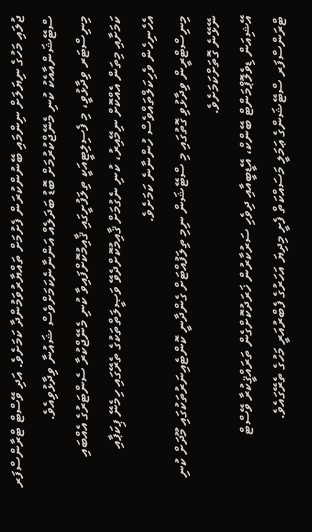ޖުލައި މަހުގެ ނިޔަލަށް ނިންމައި ބޭނުންކުރަން ފެށުމަށް ތައްޔާރުވަމުންދާ ކަމަށެވެ. އަދި ވޭސްޓް ޓްރާންސްފަރ ސްޓޭޝަންއާއެކު ކުނި މެނޭޖްކުރުމަށް ބޮޑު ބަދަލެއް އަންނާނެކަމަށްވެސް ޝައުނާ ވިދާޅުވިއެވެ.
މިނިސްޓަރ ވިދާޅުވީ، މި ފެސިލިޓީއަކީ ތިލަފުށީގައި ޤާއިމުކޮށްފައިވާ ކުނި މެނޭޖްކުރާ ސެންޓަރުގެ އެއްބައި ކަމަށާއި މިތަން އެއްކޮށް ނިމޭއިރު، ކުނި ނެގުމަށް ޤާއިމުކޮށްދެވޭ ވަޞީލަތްތަކުގެ ތެރޭގައި ހިމެނޭ ޕިކަޕާއި އެހެނިހެން ވެހިކަލްތައްވެސް ހުންނާނެ ކަމަށެވެ.
މިނިސްޓްރީން ވިދާޅުވި ގޮތުގައި މި ސްޓޭޝަން ނިމި ތިލަފުއްޓަށް ގެންދާނީ ކޮންޓެއިނަރުތަކުގައި މޫދަށް ކުނި ނޭޅޭނެ ގޮތަށްކަމަށެވެ.
އޭޝިއަން ޑިވެލޮޕްމަންޓް ބޭންކް، އޭޑީބީއާއި ދިވެހި ސަރުކާރުން ޚަރަދުކޮށްގެން ތަރައްޤީކުރާ ވޭސްޓް ޓްރަންސްފަރ ސްޓޭޝަންގެ ޢަމަލީ މަސައްކަތް ފެށީ މިދިޔަ އަހަރުގެ ފެބްރުއަރީ މަހުގެ ތެރޭގައެވެ.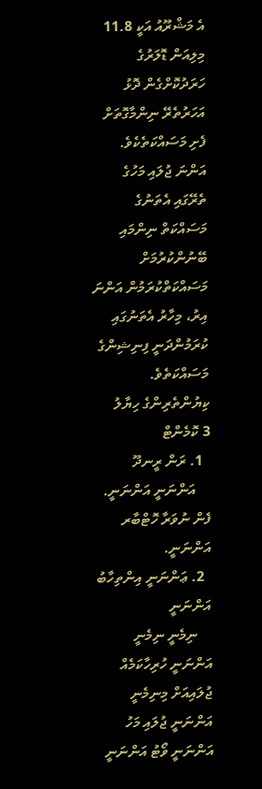އެ މަޝްރޫއު އަކީ 11.8 މިލިއަން ޑޮލަރުގެ ހަރަދުކޮށްގެން ދޮޅު އަހަރުތެރޭ ނިންމާގޮތަށް ފެށި މަސައްކަތެކެވެ.
އަންނަ ޖުލައި މަހުގެ ތެރޭގައި އެތަނުގެ މަސައްކަތް ނިންމައި ބޭނުންކުރުމަށް މަސައްކަތްކުރަމުން އަންނަ އިރު، މިހާރު އެތަނުގައި ކުރަމުންދަނީ ފިނިޝިންގެ މަސައްކަތެވެ.
ކިޔުންތެރިންގެ ހިޔާލު
3 ކޮމެންޓް
  1. ރަން ރީނދޫ
    އަންނަނީ އަންނަނީ. ފެން ނުވަރާ ހޮޓްބާރ އަންނަނީ.
  2. ޢަންނަނީ އިންތިހާބު އަންނަނީ
    ނިމެނީ ނިމެނީ އަންނަނީ ހުރިހާކަމެއް ޖުލައިއަށް މިނިމެނީ އަންނަނީ ޖުލައި މަހު އަންނަނީ ވޯޓު އަންނަނީ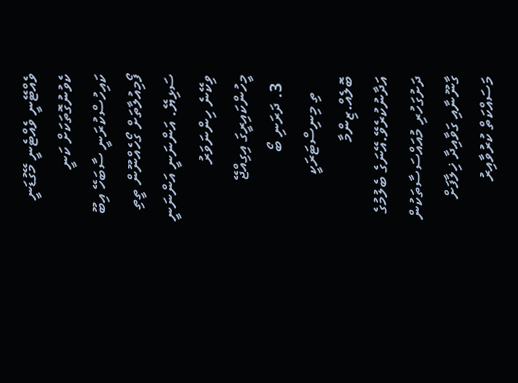ވެއްޓޭނީ ވެއްޓެނީ މޭގުޑަނީ ކެވުނުގޮތަކަށް ކަނީ ކައިހުސްކުރަނީ ސާބަހޭ އިބޫ ފޯމިއުލާތަށް ގޯހެއްނޫން ތީތި ސަޅިޔޭ. އަންނަނީ އަންނަނީ ވިކޭނެ ހިންނަވަރު މީހުންކައިރީގަ އިގިއްޖޭ
  3. ދަރަނި ބޯ
    ތި މިނިސްޓަރަކީ ބޮލެއް.ޒިންމާ އަދާނުކުރެވޭ.އޭނަގެ ބެލުމުގެ ދަށުގަހުރި މުއައްސަސާތަކުން ގާނޫނާއި ގަވާއިދާ ޚިލާފަށް މަސައްކަތް ކުރުވާއިރު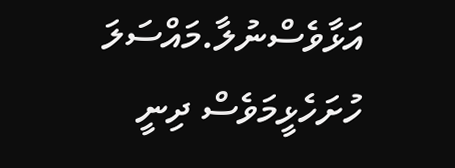އަޅާވެސްނުލާ.މައްސަލަ ހުށަހެޅީމަވެސް ދިނީ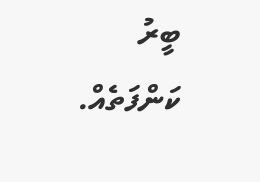ބީރު ކަންފަތެއް.